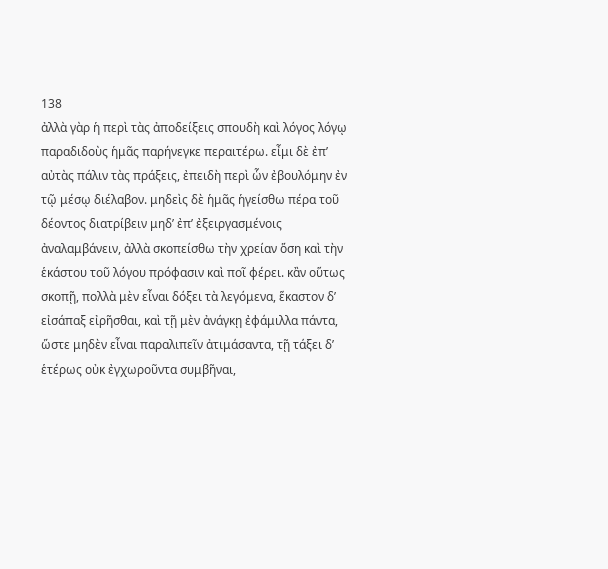138
ἀλλὰ γὰρ ἡ περὶ τὰς ἀποδείξεις σπουδὴ καὶ λόγος λόγῳ παραδιδοὺς ἡμᾶς παρήνεγκε περαιτέρω. εἶμι δὲ ἐπʼ αὐτὰς πάλιν τὰς πράξεις, ἐπειδὴ περὶ ὧν ἐβουλόμην ἐν τῷ μέσῳ διέλαβον. μηδεὶς δὲ ἡμᾶς ἡγείσθω πέρα τοῦ δέοντος διατρίβειν μηδʼ ἐπʼ ἐξειργασμένοις ἀναλαμβάνειν, ἀλλὰ σκοπείσθω τὴν χρείαν ὅση καὶ τὴν ἑκάστου τοῦ λόγου πρόφασιν καὶ ποῖ φέρει. κἂν οὕτως σκοπῇ, πολλὰ μὲν εἶναι δόξει τὰ λεγόμενα, ἕκαστον δʼ εἰσάπαξ εἰρῆσθαι, καὶ τῇ μὲν ἀνάγκῃ ἐφάμιλλα πάντα, ὥστε μηδὲν εἶναι παραλιπεῖν ἀτιμάσαντα, τῇ τάξει δʼ ἑτέρως οὐκ ἐγχωροῦντα συμβῆναι,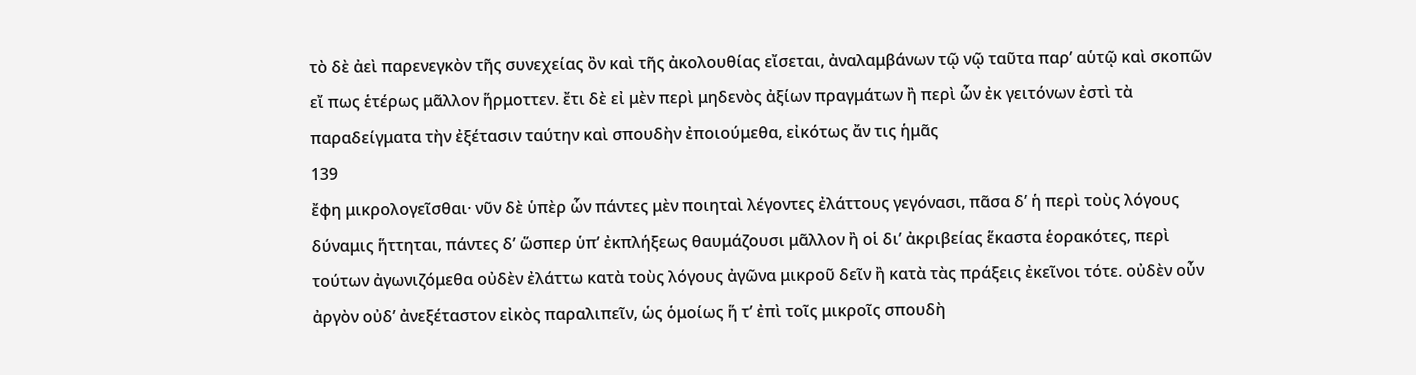τὸ δὲ ἀεὶ παρενεγκὸν τῆς συνεχείας ὂν καὶ τῆς ἀκολουθίας εἴσεται, ἀναλαμβάνων τῷ νῷ ταῦτα παρʼ αὑτῷ καὶ σκοπῶν εἴ πως ἑτέρως μᾶλλον ἥρμοττεν. ἔτι δὲ εἰ μὲν περὶ μηδενὸς ἀξίων πραγμάτων ἢ περὶ ὧν ἐκ γειτόνων ἐστὶ τὰ παραδείγματα τὴν ἐξέτασιν ταύτην καὶ σπουδὴν ἐποιούμεθα, εἰκότως ἄν τις ἡμᾶς
139
ἔφη μικρολογεῖσθαι· νῦν δὲ ὑπὲρ ὧν πάντες μὲν ποιηταὶ λέγοντες ἐλάττους γεγόνασι, πᾶσα δʼ ἡ περὶ τοὺς λόγους δύναμις ἥττηται, πάντες δʼ ὥσπερ ὑπʼ ἐκπλήξεως θαυμάζουσι μᾶλλον ἢ οἱ διʼ ἀκριβείας ἕκαστα ἑορακότες, περὶ τούτων ἀγωνιζόμεθα οὐδὲν ἐλάττω κατὰ τοὺς λόγους ἀγῶνα μικροῦ δεῖν ἢ κατὰ τὰς πράξεις ἐκεῖνοι τότε. οὐδὲν οὖν ἀργὸν οὐδʼ ἀνεξέταστον εἰκὸς παραλιπεῖν, ὡς ὁμοίως ἥ τʼ ἐπὶ τοῖς μικροῖς σπουδὴ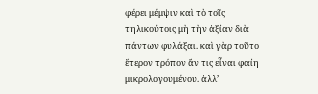φέρει μέμψιν καὶ τὸ τοῖς τηλικούτοις μὴ τὴν ἀξίαν διὰ πάντων φυλάξαι. καὶ γὰρ τοῦτο ἕτερον τρόπον ἄν τις εἶναι φαίη μικρολογουμένου. ἀλλʼ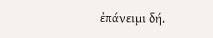ἐπάνειμι δή.